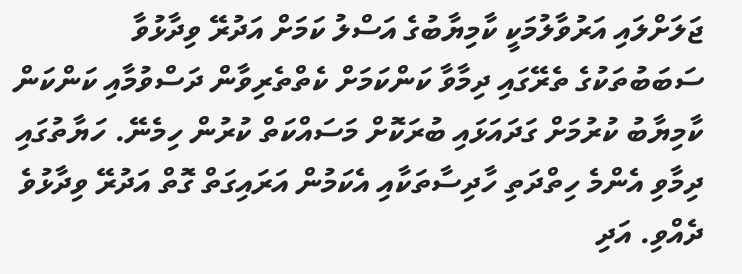ޖަލަށްލައި އަރުވާލުމަކީ ކާމިޔާބުގެ އަސްލު ކަމަށް އަދުރޭ ވިދާޅުވާ ސަބަބުތަކުގެ ތެރޭގައި ދިމާވާ ކަންކަމަށް ކެތްތެރިވާން ދަސްވުމާއި ކަންކަން ކާމިޔާބު ކުރުމަށް ގަދައަޅައި ބުރަކޮށް މަސައްކަތް ކުރުން ހިމެނޭ. ހަޔާތުގައި ދިމާވި އެންމެ ހިތްދަތި ހާދިސާތަކާއި އެކަމުން އަރައިގަތް ގޮތް އަދުރޭ ވިދާޅުވެ ދެއްވި. އަދި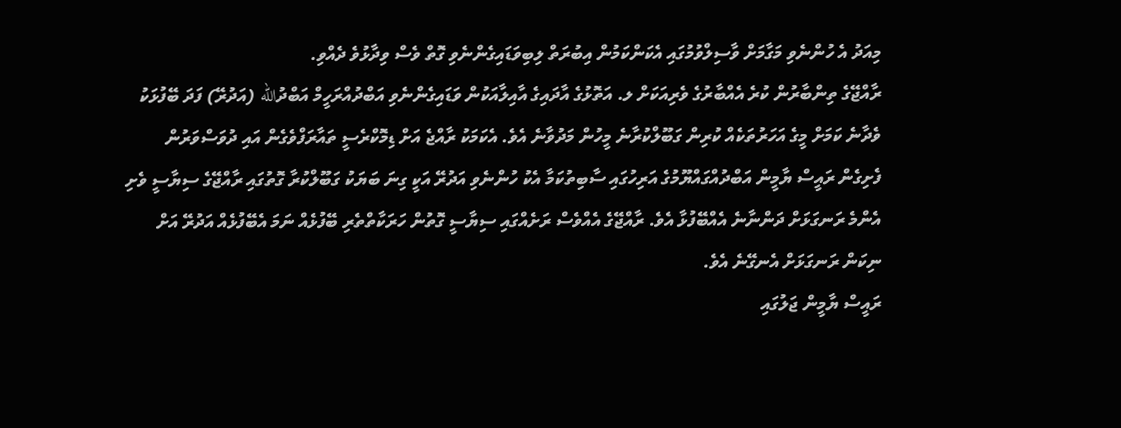މިއަދު އެ ހުންނެވި މަގާމަށް ވާސިލްވުމުގައި އެކަންކަމުން އިބުރަތް ލިބިވަޑައިގެންނެވި ގޮތް ވެސް ވިދާޅުވެ ދެއްވި.
ރާއްޖޭގެ ތިންބާރުން ކުރެ އެއްބާރުގެ ވެރިއަކަށް ލ. އަތޮޅުގެ އާދައިގެ އާއިލާއަކުން ވަޑައިގެންނެވި އަބްދުއްރަހީމް އަބްދުالله (އަދުރޭ) ފަދަ ބޭފުޅަކު ވެދާނެ ކަމަށް މީގެ އަހަރުތަކެއް ކުރިން ގަބޫލްކުރާނެ މީހުން މަދުވާނެ އެވެ. އެކަމަކު ރާއްޖެ އަށް ޑިމޮކްރެސީ ތައާރަފްވެގެން އައި ދުވަސްވަރުން ފެށިގެން ރައީސް ޔާމީން އަބްދުއްގައްޔޫމުގެ އަރިހުގައި ސާބިތުކަމާ އެކު ހުންނެވި އަދުރޭ އަކީ ގިނަ ބަޔަކު ގަބޫލްކުރާ ގޮތުގައި ރާއްޖޭގެ ސިޔާސީ ވެށި އެންމެ ރަނގަޅަށް ދަންނާނެ އެއްބޭފުޅާ އެވެ. ރާއްޖޭގެ އެއްވެސް ރަށެއްގައި ސިޔާސީ ގޮތުން ހަރަކާތްތެރި ބޭފުޅެއް ނަމަ އެބޭފުޅެއް އަދުރޭ އަށް ނިކަން ރަނގަޅަށް އެނގޭނެ އެވެ.
ރައީސް ޔާމީން ޖަލުގައި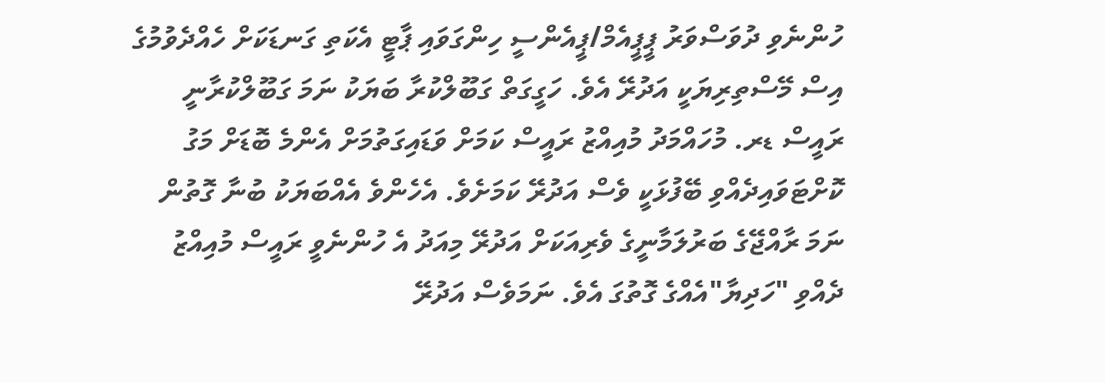ހުންނެވި ދުވަސްވަރު ޕީޕީއެމް/ޕީއެންސީ ހިންގަވައި ޕާޓީ އެކަތި ގަނޑަކަށް ހެއްދެވުމުގެ އިސް މޭސްތިރިޔަކީ އަދުރޭ އެވެ. ހަގީގަތް ގަބޫލްކުރާ ބަޔަކު ނަމަ ގަބޫލްކުރާނީ ރައީސް ޑރ. މުހައްމަދު މުއިއްޒު ރައީސް ކަމަށް ވަޑައިގަތުމަށް އެންމެ ބޮޑަށް މަގު ކޮށްޓަވައިދެއްވި ބޭފުޅަކީ ވެސް އަދުރޭ ކަމަށެވެ. އެހެންވެ އެއްބަޔަކު ބުނާ ގޮތުން ނަމަ ރާއްޖޭގެ ބަރުލަމާނީގެ ވެރިއަކަށް އަދުރޭ މިއަދު އެ ހުންނެވީ ރައީސް މުއިއްޒު ދެއްވި "ހަދިޔާ"އެއްގެ ގޮތުގަ އެވެ. ނަމަވެސް އަދުރޭ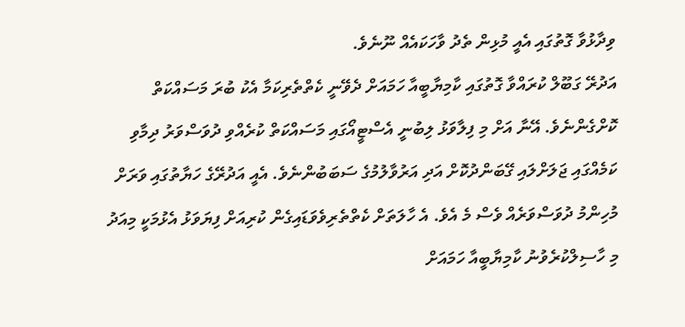ވިދާޅުވާ ގޮތުގައި އެއީ މުޅިން ތެދު ވާހަކައެއް ނޫނެވެ.
އަދުރޭ ގަބޫލް ކުރައްވާ ގޮތުގައި ކާމިޔާބީއާ ހަމައަށް ދެވޭނީ ކެތްތެރިކަމާ އެކު ބުރަ މަސައްކަތް ކޮށްގެންނެވެ. އޭނާ އަށް މި ފިލާވަޅު ލިބުނީ އެސްޓީއޯގައި މަސައްކަތް ކުރެއްވި ދުވަސްވަރު ދިމާވި ކަމެއްގައި ޖަލަށްލައި ގޭބަންދުކޮށް އަދި އަރުވާލުމުގެ ސަބަބުންނެވެ. އެއީ އަދުރޭގެ ހަޔާތުގައި ވަރަށް މުހިންމު ދުވަސްވަރެއް ވެސް މެ އެވެ. އެ ހާލަތަށް ކެތްތެރިވެވަޑައިގެން ކުރިއަށް ފިޔަވަޅު އެޅުމަކީ މިއަދު މި ހާސިލްކުރެވުނު ކާމިޔާބީއާ ހަމައަށް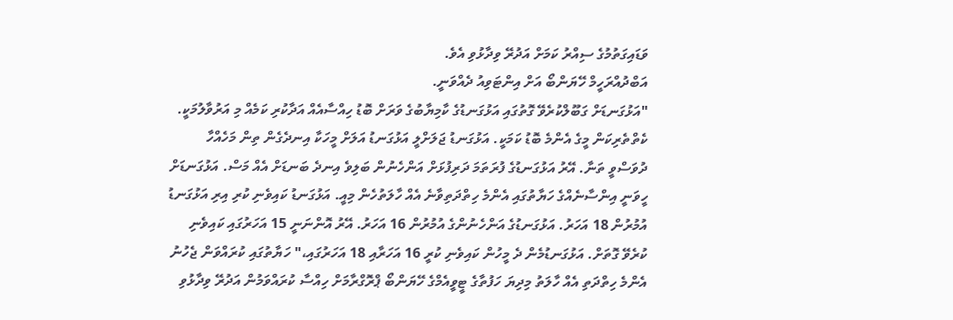ވަޑައިގަތުމުގެ ސިއްރު ކަމަށް އަދުރޭ ވިދާޅުވި އެވެ.
އަބްދުއްރަހީމް ހޭޔަންބޯ އަށް އިންޓަވިއު ދެއްވަނީ.
"އަޅުގަނޑަށް ގަބޫލްކުރެވޭ ގޮތުގައި އަޅުގަނޑުގެ ކާމިޔާބުގެ ވަރަށް ބޮޑު ހިއްސާއެއް އަދާކުރި ކަމެއް މި އަރުވާލުމަކީ. ކެތްތެރިކަން މީގެ އެންމެ ބޮޑު ކަމަކީ. އަޅުގަނޑު ޖަލަށްލީ އަޅުގަނޑު އަލަށް މީހަކާ އިނދެގެން ތިން މަހެއްހާ ދުވަސްވީ ތަނާ. އޭރު އަޅުގަނޑުގެ ފުރަތަމަ ދަރިފުޅަށް އަންހެނުން ބަލިވެ އިނދެ ބަނޑަށް އެއް މަސް. އަޅުގަނޑަށް ހީވަނީ އިންސާނެއްގެ ހަޔާތުގައި އެންމެ ހިތްދަތިވާނެ އެއް ހާލަތުހެން މިއީ. އަޅުގަނޑު ކައިވެނި ކުރި އިރި އަޅުގަނޑު އުމުރުން 18 އަހަރު. އަޅުގަނޑުގެ އަންހެނުންގެ އުމުރުން 16 އަހަރު. އޭރު އޮންނަނީ 15 އަހަރުގައި ކައިވެނި ކުރެވޭ ގޮތަށް. އަޅުގަނޑުމެން ދެ މީހުން ކައިވެނި ކުރީ 16 އަހަރާއި 18 އަހަރުގައި،" ހަޔާތުގައި ކުރައްވަން ޖެހުނު އެންމެ ހިތްދަތި އެއް ހާލަތު މިދިޔަ ހަފުތާގެ ޓީވީއެމްގެ ހޭޔަންބޯ ޕްރޮގްރާމަށް ހިއްސާ ކުރައްވަމުން އަދުރޭ ވިދާޅުވި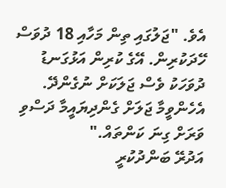އެވެ. "ޖަލުގައި ތިން މަހާއި 18 ދުވަސް ހޭދަކުރިން. އޭގެ ކުރިން އަޅުގަނޑު ދުވަހަކު ވެސް ޖަލަކަށް ނުގެންދޭ. އެހެންވީމާ ޖަލަށް ގެންދިޔައީމާ ދަސްވި ވަރަށް ގިނަ ކަންތައް."
އަދުރޭ ބަންދުކުރީ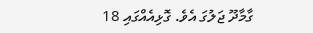ގާމާދޫ ޖަލުގަ އެވެ. ގޮޅިއެއްގައި 18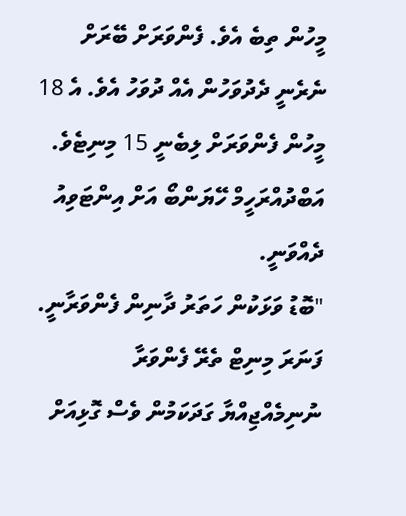މީހުން ތިބެ އެވެ. ފެންވަރަށް ބޭރަށް ނެރެނީ ދެދުވަހުން އެއް ދުވަހު އެވެ. އެ 18 މީހުން ފެންވަރަށް ލިބެނީ 15 މިނިޓެވެ.
އަބްދުއްރަހީމް ހޭޔަންބޯ އަށް އިންޓަވިއު ދެއްވަނީ.
"ބޮޑު ވަޅަކުން ހަތަރު ދާނިން ފެންވަރާނީ. ފަނަރަ މިނިޓް ތެރޭ ފެންވަރާ ނުނިމެއްޖިއްޔާ ގަދަކަމުން ވެސް ގޮޅިއަށް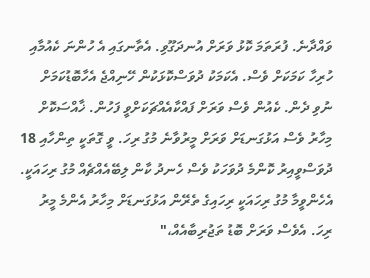ވައްދާނެ. ފުރަތަމަ ކޮޅު ވަރަށް އުނދަގޫވި. އެތާނގައި އެ ހުންނަ ކެއުމާއި ހުރިހާ ކަމަކަށް ވެސް. އެކަމަކު ދުވަސްކޮޅަކުން ހޭނިއްޖެ އެހާބޮޑުކަމަށް ނުވި ދެން. ކެއުން ވެސް ވަރަށް ފައްކާއެއްޗަކަށްވީ ފަހުން. ޚާއްސަކޮށް މިހާރު ވެސް އަޅުގަނޑަށް ވަރަށް މީރުވާނެ މުގު ރިހަ. ވީ ގޮތަކީ ތިންހާއި 18 ދުވަސްވީއިރު ކޮންމެ ދުވަހަކު ވެސް ހެނދު ކާން ލިބޭއެއްޗެއް މުގު ރިހައަކީ. އެހެންވީމާ މުގު ރިހައަކީ ރިހައިގެ ތެރޭން އަޅުގަނޑަށް މިހާރު އެންމެ މީރު ރިހަ. އެވެސް ވަރަށް ބޮޑު ތަޖުރިބާއެއް،"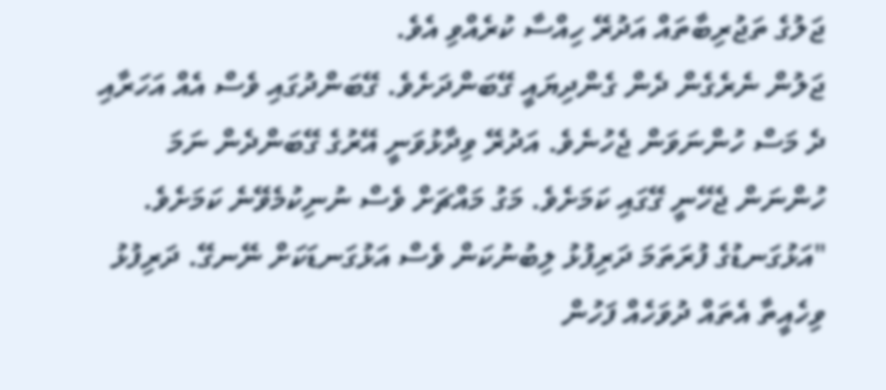ޖަލުގެ ތަޖުރިބާތައް އަދުރޭ ހިއްސާ ކުރެއްވި އެވެ.
ޖަލުން ނެރެގެން ދެން ގެންދިޔައީ ގޭބަންދަށެވެ. ގޭބަންދުގައި ވެސް އެއް އަހަރާއި ދެ މަސް ހުންނަވަން ޖެހުނެވެ. އަދުރޭ ވިދާޅުވަނީ އޭރުގެ ގޭބަންދެން ނަމަ ހުންނަން ޖެހޭނީ ގޭގައި ކަމަށެވެ. މަގު މައްޗަށް ވެސް ނުނިކުމެވޭނެ ކަމަށެވެ.
"އަޅުގަނޑުގެ ފުރަތަމަ ދަރިފުޅު ލިބުނުކަން ވެސް އަޅުގަނޑަކަށް ނޭނގޭ. ދަރިފުޅު ވިހެއީތާ އެތައް ދުވަހެއް ފަހުން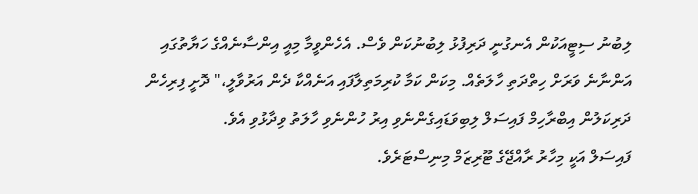ލިބުނު ސިޓީއަކުން އެނގުނީ ދަރިފުޅު ލިބުނުކަން ވެސް. އެހެންވީމާ މިއީ އިންސާނެއްގެ ހަޔާތުގައި އަންނާނެ ވަރަށް ހިތްދަތި ހާލަތެއް. މިކަން ކަމާ ކުރިމަތިލާފައި އަނެއްކާ ދެން އަރުވާލީ،" ދޮށީ ފިރިހެން ދަރިކަލުން އިބްރާހިމް ފައިސަލް ލިބިވަޑައިގެންނެވި އިރު ހުންނެވި ހާލަތު ވިދާޅުވި އެވެ.
ފައިސަލް އަކީ މިހާރު ރާއްޖޭގެ ޓޫރިޒަމް މިނިސްޓަރެވެ.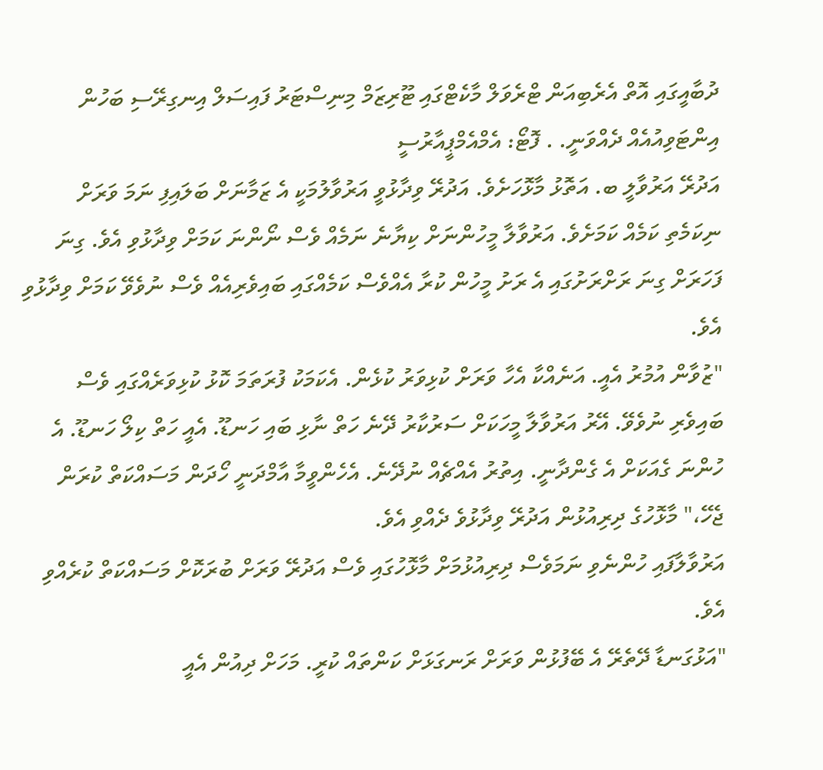ދުބާއީގައި އޮތް އެރެބިއަން ޓްރެވަލް މާކެޓްގައި ޓޫރިޒަމް މިނިސްޓަރު ފައިސަލް އިނގިރޭސި ބަހުން އިންޓަވިއުއެއް ދެއްވަނީ. . ފޮޓޯ: އެމްއެމްޕީއާރުސީ
އަދުރޭ އަރުވާލީ ބ. އަތޮޅު މާޅޮހަށެވެ. އަދުރޭ ވިދާޅުވީ އަރުވާލުމަކީ އެ ޒަމާނަށް ބަލައިފި ނަމަ ވަރަށް ނިކަމެތި ކަމެއް ކަމަށެވެ. އަރުވާލާ މީހުންނަށް ކިޔާނެ ނަމެއް ވެސް ނޯންނަ ކަމަށް ވިދާޅުވި އެވެ. ގިނަ ފަހަރަށް ގިނަ ރަށްރަށުގައި އެ ރަށު މީހުން ކުރާ އެއްވެސް ކަމެއްގައި ބައިވެރިއެއް ވެސް ނުވެވޭ ކަމަށް ވިދާޅުވި އެވެ.
"ޒުވާން އުމުރު އެއީ. އަނެއްކާ އެހާ ވަރަށް ކުޅިވަރު ކުޅެން. އެކަމަކު ފުރަތަމަ ކޮޅު ކުޅިވަރެއްގައި ވެސް ބައިވެރި ނުވެވޭ. އޭރު އަރުވާލާ މީހަކަށް ސަރުކާރު ދޭނެ ހަތް ނާޅި ބައި ހަނޑޫ. އެއީ ހަތް ކިލޯ ހަނޑޫ. އެ ހުންނަ ގެއަކަށް އެ ގެންދާނީ. އިތުރު އެއްޗެއް ނުދޭނެ. އެހެންވީމާ އާމްދަނީ ހޯދަން މަސައްކަތް ކުރަން ޖެހޭ،" މާޅޮހުގެ ދިރިއުޅުން އަދުރޭ ވިދާޅުވެ ދެއްވި އެވެ.
އަރުވާލާފައި ހުންނެވި ނަމަވެސް ދިރިއުޅުމަށް މާޅޮހުގައި ވެސް އަދުރޭ ވަރަށް ބުރަކޮށް މަސައްކަތް ކުރެއްވި އެވެ.
"އަޅުގަނޑާ ދޭތެރޭ އެ ބޭފުޅުން ވަރަށް ރަނގަޅަށް ކަންތައް ކުރީ. މަހަށް ދިއުން އެއީ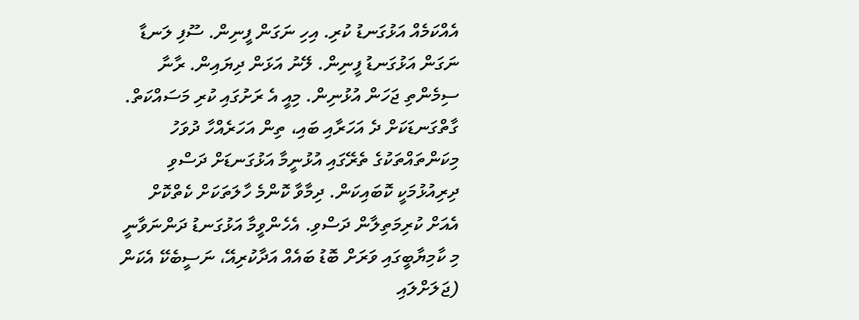އެއްކަމެއް އަޅުގަނޑު ކުރި. އިހި ނަގަން ފީނިން. ސޫފި ލަނޑާ ނަގަން އަޅުގަނޑު ފީނިން. ލޭނު އަޅަން ދިޔައިން. ރާނާ ސިމެންތި ޖަހަން އުޅުނިން. މިއީ އެ ރަށުގައި ކުރި މަސައްކަތް. ގާތްގަނޑަކަށް ދެ އަހަރާއި ބައި، ތިން އަހަރެއްހާ ދުވަހު މިކަންތައްތަކުގެ ތެރޭގައި އުޅުނީމާ އަޅުގަނޑަށް ދަސްވި ދިރިއުޅުމަކީ ކޮބައިކަން. ދިމާވާ ކޮންމެ ހާލަތަކަށް ކެތްކޮށް އެއަށް ކުރިމަތިލާން ދަސްވި. އެހެންވީމާ އަޅުގަނޑު ދަންނަވާނީ މި ކާމިޔާބީގައި ވަރަށް ބޮޑު ބައެއް އަދާކުރިއޭ، ނަސީބެކޭ އެކަން (ޖަލަށްލައި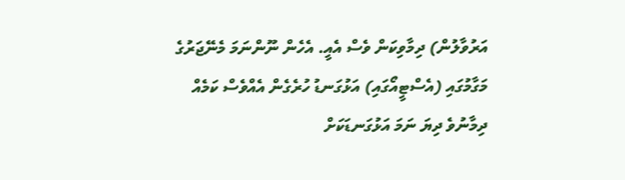އަރުވާލުން) ދިމާވިކަން ވެސް އެއީ. އެހެން ނޫންނަމަ މެނޭޖަރުގެ މަގާމުގައި (އެސްޓީއޯގައި) އަޅުގަނޑު ހުރެގެން އެއްވެސް ކަމެއް ދިމާނުވެ ދިޔަ ނަމަ އަޅުގަނޑަކަށް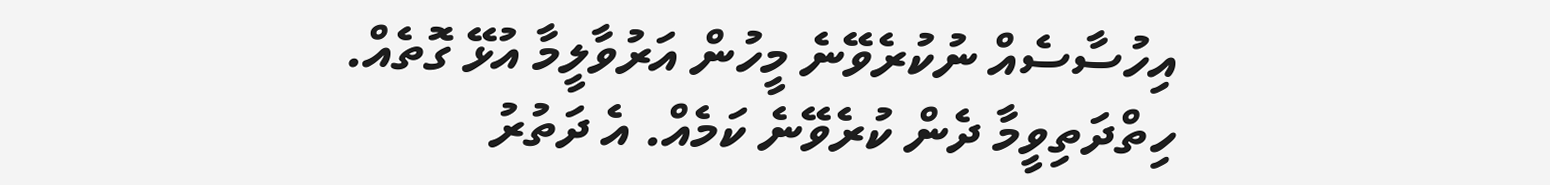އިހުސާސެއް ނުކުރެވޭނެ މީހުން އަރުވާލީމާ އުޅޭ ގޮތެއް. ހިތްދަތިވީމާ ދެން ކުރެވޭނެ ކަމެއް. އެ ދަތުރު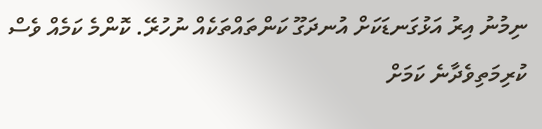ނިމުނު އިރު އަޅުގަނޑަކަށް އުނދަގޫ ކަންތައްތަކެއް ނުހުރޭ. ކޮންމެ ކަމެއް ވެސް ކުރިމަތިވެދާނެ ކަމަށް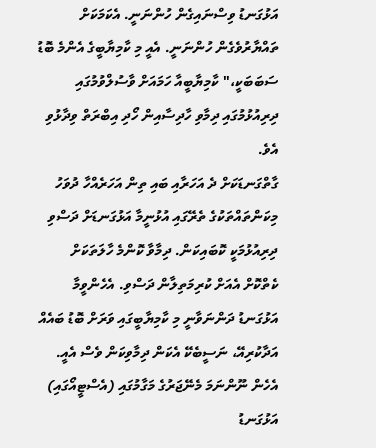އަޅުގަނޑު ވިސްނައިގެން ހުންނަނީ. އެކަމަކަށް ތައްޔާރުވެގެން ހުންނަނީ. އެއީ މި ކާމިޔާބީގެ އެންމެ ބޮޑު ސަބަބަކީ،" ކާމިޔާބީއާ ހަމައަށް ވާސުލްވުމުގައި ދިރިއުޅުމުގައި ދިމާވި ހާދިސާއިން ހޯދި އިބްރަތް ވިދާޅުވި އެވެ.
ގާތްގަނޑަކަށް ދެ އަހަރާއި ބައި ތިން އަހަރެއްހާ ދުވަހު މިކަންތައްތަކުގެ ތެރޭގައި އުޅުނީމާ އަޅުގަނޑަށް ދަސްވި ދިރިއުޅުމަކީ ކޮބައިކަން. ދިމާވާ ކޮންމެ ހާލަތަކަށް ކެތްކޮށް އެއަށް ކުރިމަތިލާން ދަސްވި. އެހެންވީމާ އަޅުގަނޑު ދަންނަވާނީ މި ކާމިޔާބީގައި ވަރަށް ބޮޑު ބައެއް އަދާކުރިއޭ، ނަސީބެކޭ އެކަން ދިމާވިކަން ވެސް އެއީ. އެހެން ނޫންނަމަ މެނޭޖަރުގެ މަގާމުގައި (އެސްޓީއޯގައި) އަޅުގަނޑު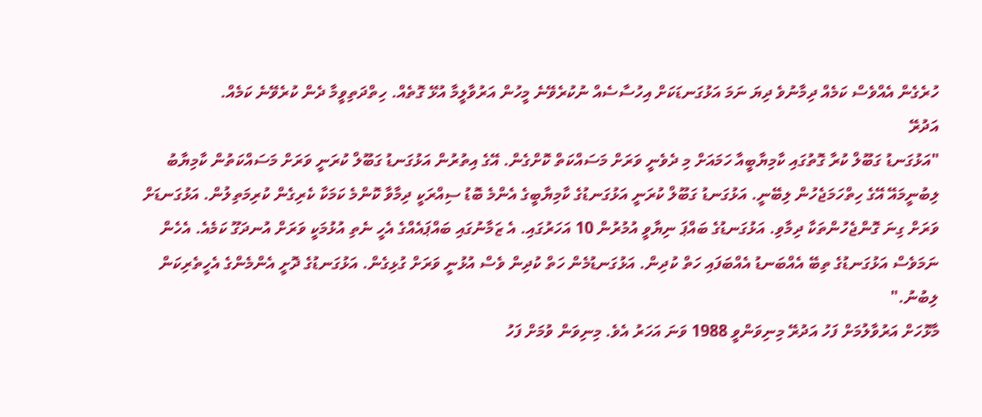ހުރެގެން އެއްވެސް ކަމެއް ދިމާނުވެ ދިޔަ ނަމަ އަޅުގަނޑަކަށް އިހުސާސެއް ނުކުރެވޭނެ މީހުން އަރުވާލީމާ އުޅޭ ގޮތެއް. ހިތްދަތިވީމާ ދެން ކުރެވޭނެ ކަމެއް.
އަދުރޭ
"އަޅުގަނޑު ގަބޫލް ކުރާ ގޮތުގައި ކާމިޔާބީއާ ހަމައަށް މި ދެވެނީ ވަރަށް މަސައްކަތް ކޮށްގެން. އޭގެ އިތުރުން އަޅުގަނޑު ގަބޫލް ކުރަނީ ވަރަށް މަސައްކަތުން ކާމިޔާބު ލިބުނީމައޭ އޭގެ ހިތްހަމަޖެހުން ލިބޭނީ. އަޅުގަނޑު ގަބޫލް ކުރަނީ އަޅުގަނޑުގެ ކާމިޔާބީގެ އެންމެ ބޮޑު ސިއްރަކީ ދިމާވާ ކޮންމެ ކަމަކާ ކެރިގެން ކުރިމަތިލުން. އަޅުގަނޑަށް ވަރަށް ގިނަ ގޮންޖެހުންތަކާ ދިމާވި. އަޅުގަނޑުގެ ބައްޕަ ނިޔާވީ އުމުރުން 10 އަހަރުގައި. އެ ޒަމާނުގައި ބައްޕައެއްގެ އެހީ ނެތި އުޅުމަކީ ވަރަށް އުނދަގޫ ކަމެއެ. އެހެން ނަމަވެސް އަޅުގަނޑުގެ ތިބޭ އެއްބަނޑު އެއްބަފައި ހަތް ކުދިން. އަޅުގަނޑުމެން ހަތް ކުދިން ވެސް އުޅުނީ ވަރަށް ގުޅިގެން. އަޅުގަނޑުގެ ދޮށީ އެންމެންގެ އެހީތެރިކަން ލިބުނު."
މާޅޮހަށް އަރުވާލުމަށް ފަހު އަދުރޭ މިނިވަންވީ 1988 ވަނަ އަހަރު އެވެ. މިނިވަން ވުމަށް ފަހު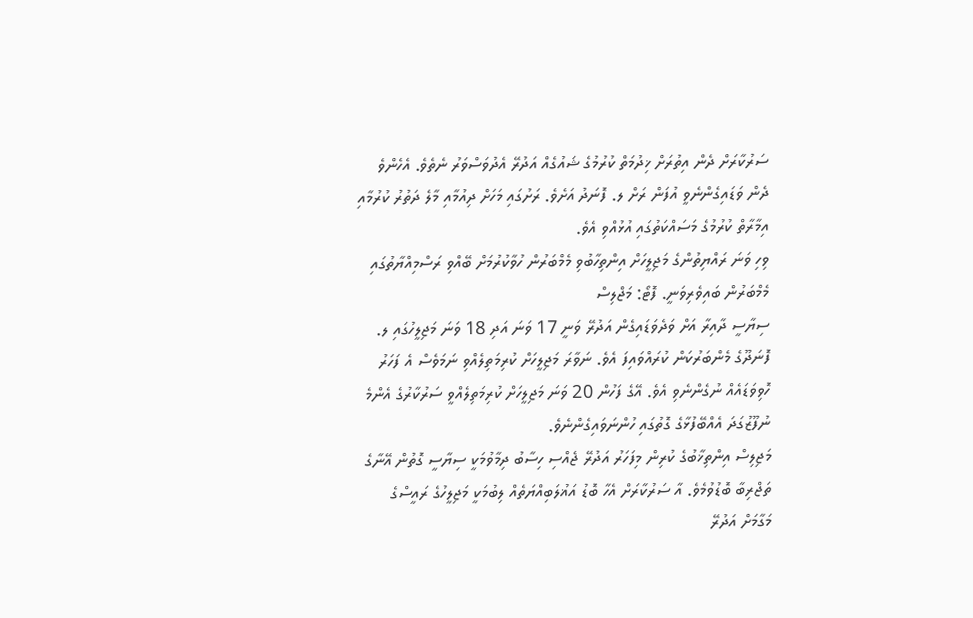ސަރުކާރަށް ދެން އިތުރަށް ޚިދުމަތް ކުރުމުގެ ޝައުގެއް އަދުރޭ އެދުވަސްވަރު ނެތެވެ. އެހެންވެ ދެން ވަޑައިގެންނެވީ އުފަން ރަށް ލ. ފޮނަދު އަށެވެ. ރަށުގައި މަހަށް ދިއުމާއި މާލެ ދަތުރު ކުރުމާއި އިމާރާތް ކުރުމުގެ މަސައްކަތުގައި އުޅުއްވި އެވެ.
ވިހި ވަނަ ރައްޔިތުންގެ މަޖިލީހަށް އިންތިހާބުވި މެމްބަރުން ހުވާކުރުމަށް ބޭއްވި ރަސްމިއްޔާތުގައި މެމްބަރުން ބައިވެރިވަނީ. ފޮޓޯ: މަޖްލިސް
ސިޔާސީ ދާއިރާ އަށް ވަދެވަޑައިގެން އަދުރޭ ވަނީ 17 ވަނަ އަދި 18 ވަނަ މަޖިލީހުގައި ލ. ފޮނަދޫގެ މެންބަރުކަން ކުރައްވައިފަ އެވެ. ނަވާރަ މަޖިލީހަށް ކުރިމަތިލެއްވި ނަމަވެސް އެ ފަހަރު ހޮވިވަޑައެއް ނުގެންނެވި އެވެ. އޭގެ ފަހުން 20 ވަނަ މަޖިލީހަށް ކުރިމަތިލެއްވީ ސަރުކާރުގެ އެންމެ ނުފޫޒުގަދަ އެއްބޭފުޅާގެ ގޮތުގައި ހުންނަވައިގެންނެވެ.
މަޖިލިސް އިންތިޚާބުގެ ކުރިން މިފަހަރު އަދުރޭ ޖެއްސި ހިސާބު ދިމާވުމަކީ ސިޔާސީ ގޮތުން އޭނާގެ ތަޖްރިބާ ބޮޑުވުމެވެ. އާ ސަރުކާރަށް އެހާ ބޮޑު އަޣުލަބިއްޔަތެއް ލިބުމަކީ މަޖިލީހުގެ ރައީސްގެ މަގާމަށް އަދުރޭ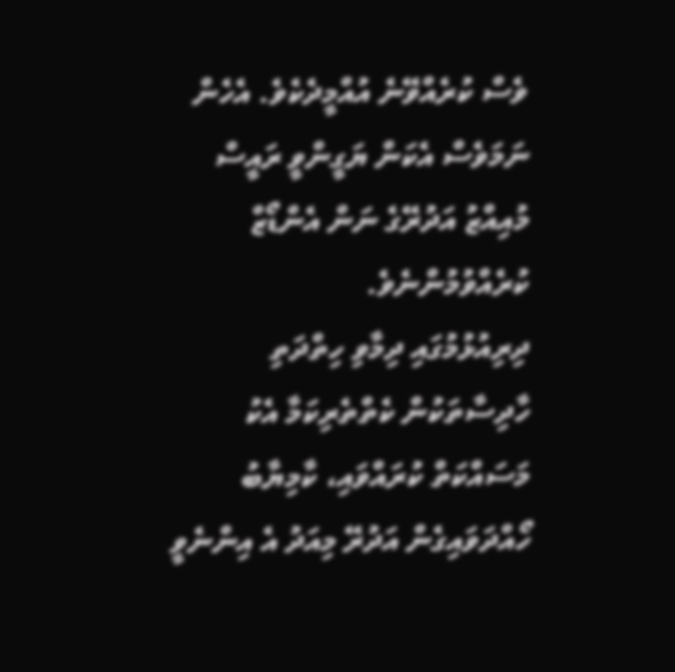ވެސް ކުރެއްވޭނެ އުއްމީދެކެވެ. އެހެން ނަމަވެސް އެކަން ޔަގީންވީ ރައީސް މުއިއްޒު އަދުރޭގެ ނަން އެންޑޯޒް ކުރެއްވުމުންނެވެ.
ދިރިއުޅުމުގައި ދިމާވި ހިތްދަތި ހާދިސާތަކުން ކެތްތެރިކަމާ އެކު މަސައްކަތް ކުރައްވައި، ކާމިޔާބު ހޯއްދަވައިގެން އަދުރޭ މިއަދު އެ އިންނެވީ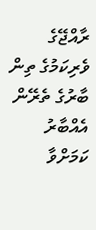ރާއްޖޭގެ ވެރިކަމުގެ ތިން ބާރުގެ ތެރޭން އެއްބާރު ކަމަށްވާ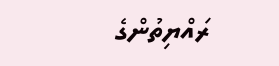ރައްޔިތުންގެ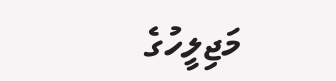މަޖިލީހުގެ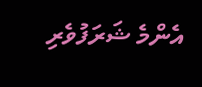އެންމެ ޝަރަފުވެރި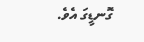ގޮނޑީގަ އެވެ.